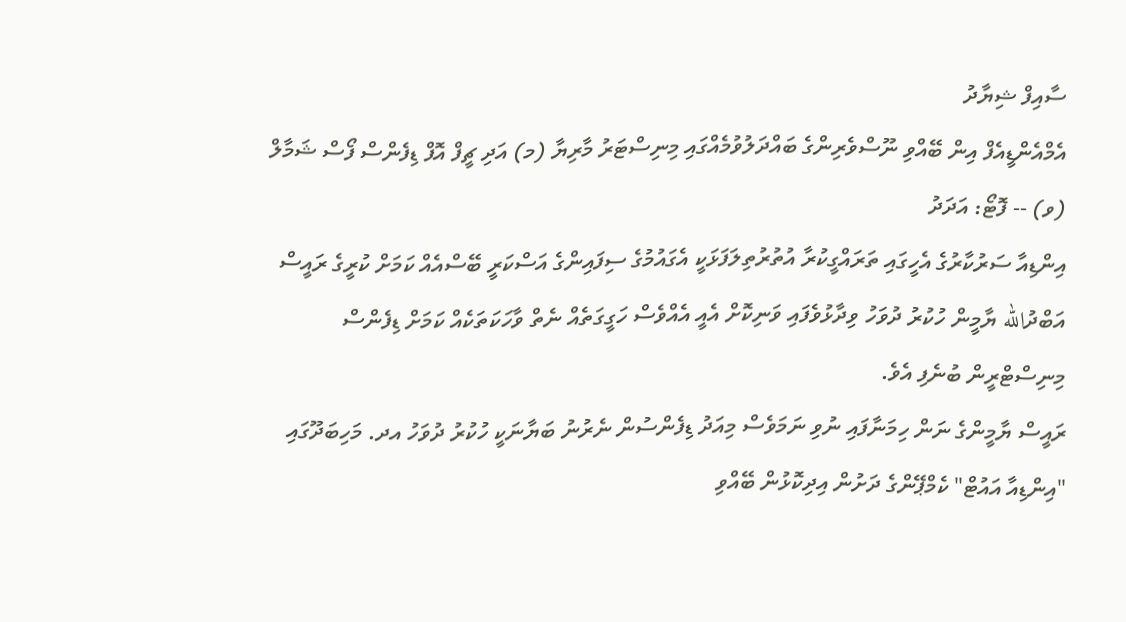ސާއިފް ޝިޔާދު
އެމްއެންޑީއެފް އިން ބޭއްވި ނޫސްވެރިންގެ ބައްދަލުވުމެއްގައި މިނިސްޓަރު މާރިޔާ (މ) އަދި ޗީފް އޮފް ޑިފެންސް ފޯސް ޝަމާލް (ވ) -- ފޮޓޯ: އަދަދު
އިންޑިއާ ސަރުކާރުގެ އެހީގައި ތަރައްގީކުރާ އުތުރުތިލަފަޅަކީ އެގައުމުގެ ސިފައިންގެ އަސްކަރީ ބޭސްއެއް ކަމަށް ކުރީގެ ރައީސް އަބްދުالله ޔާމީން ހުކުރު ދުވަހު ވިދާޅުވެފައި ވަނިކޮށް އެއީ އެއްވެސް ހަގީގަތެއް ނެތް ވާހަކަތަކެއް ކަމަށް ޑިފެންސް މިނިސްޓްރީން ބުނެފި އެވެ.
ރައީސް ޔާމީންގެ ނަން ހިމަނާފައި ނުވި ނަމަވެސް މިއަދު ޑިފެންސުން ނެރުނު ބަޔާނަކީ ހުކުރު ދުވަހު އދ. މަހިބަދޫގައި "އިންޑިއާ އައުޓް" ކެމްޕޭންގެ ދަށުން އިދިކޮޅުން ބޭއްވި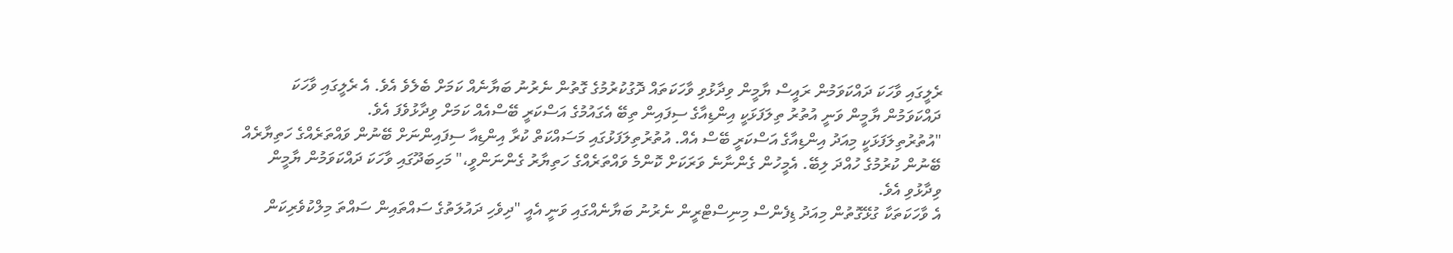ރެލީގައި ވާހަކަ ދައްކަވަމުން ރައީސް ޔާމީން ވިދާޅުވި ވާހަކަތައް ދޮގުކުރުމުގެ ގޮތުން ނެރުނު ބަޔާނެއް ކަމަށް ބެލެވެ އެވެ. އެ ރެލީގައި ވާހަކަ ދައްކަވަމުން ޔާމީން ވަނީ އުތުރު ތިލަފަޅަކީ އިންޑިއާގެ ސިފައިން ތިބޭ އެގައުމުގެ އަސްކަރީ ބޭސްއެއް ކަމަށް ވިދާޅުވެފަ އެވެ.
"އުތުރުތިލަފަޅަކީ މިއަދު އިންޑިއާގެ އަސްކަރީ ބޭސް އެއް. އުތުރުތިލަފަޅުގައި މަސައްކަތް ކުރާ އިންޑިއާ ސިފައިންނަށް ބޭނުން ވައްތަރެއްގެ ހަތިޔާރެއް ބޭނުން ކުރުމުގެ ހުއްދަ ލިބޭ. އެމީހުން ގެންނާނެ ވަރަކަށް ކޮންމެ ވައްތަރެއްގެ ހަތިޔާރު ގެންނަންވީ،" މަހިބަދޫގައި ވާހަކަ ދައްކަވަމުން ޔާމީން ވިދާޅުވި އެވެ.
އެ ވާހަކަތަކާ ގުޅޭގޮތުން މިއަދު ޑިފެންސް މިނިސްޓްރީން ނެރުނު ބަޔާނެއްގައި ވަނީ އެއީ "ދިވެހި ދައުލަތުގެ ސައްތައިން ސައްތަ މިލްކުވެރިކަން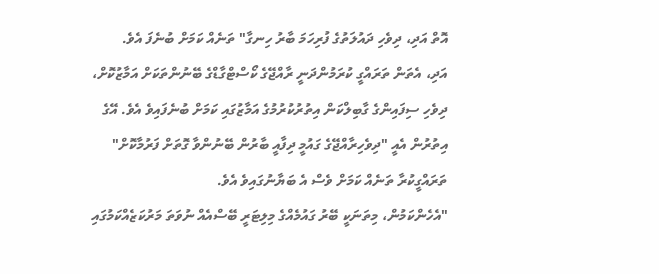އޮތް އަދި، ދިވެހި ދައުލަތުގެ ފުރިހަމަ ބާރު ހިނގާ" ތަނެއް ކަމަށް ބުނެފަ އެވެ.
އަދި، އެތަން ތަރައްގީ ކުރަމުންދަނީ ރާއްޖޭގެ ކޯސްޓްގާޑްގެ ބޭނުންތަކަށް އަމާޒުކޮށް، ދިވެހި ސިފައިންގެ ގާބިލްކަން އިތުރުކުރުމުގެ އަމާޒުގައި ކަމަށް ބުނެފައިވެ އެވެ. އޭގެ އިތުރުން އެއީ "ދިވެހިރާއްޖޭގެ ގައުމީ ދިފާއީ ބާރުން ބޭނުންވާ ގޮތަށް ފަރުމާކޮށް" ތަރައްގީކުރާ ތަނެއް ކަމަށް ވެސް އެ ބަޔާނުގައިވެ އެވެ.
"އެހެންކަމުން، މިތަނަކީ ބޭރު ގައުމެއްގެ މިލިޓަރީ ބޭސްއެއް ނުވަތަ މަރުކަޒެއްކަމުގައި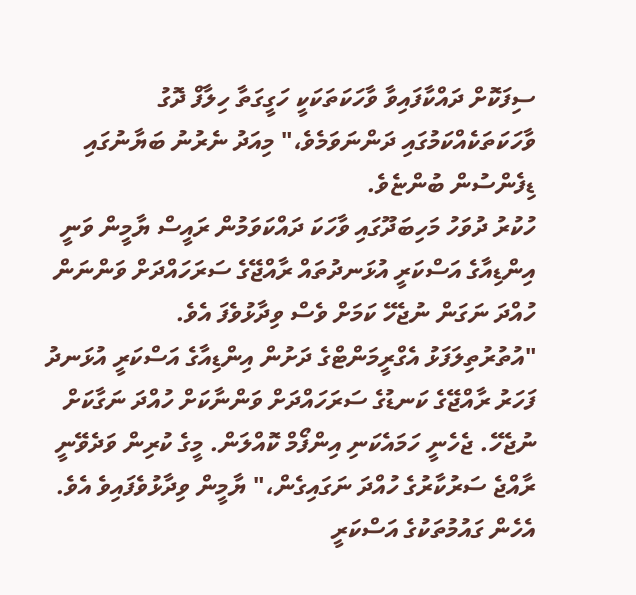ސިފަކޮށް ދައްކާފައިވާ ވާހަކަތަކަކީ ހަގީގަތާ ހިލާފް ދޮގު ވާހަކަތަކެއްކަމުގައި ދަންނަވަމެވެ،" މިއަދު ނެރުނު ބަޔާނުގައި ޑިފެންސުން ބުންޏެވެ.
ހުކުރު ދުވަހު މަހިބަދޫގައި ވާހަކަ ދައްކަވަމުން ރައީސް ޔާމީން ވަނީ އިންޑިއާގެ އަސްކަރީ އުޅަނދުތައް ރާއްޖޭގެ ސަރަހައްދަށް ވަންނަން ހުއްދަ ނަގަން ނުޖެހޭ ކަމަށް ވެސް ވިދާޅުވެފަ އެވެ.
"އުތުރުތިލަފަޅު އެގްރީމަންޓްގެ ދަށުން އިންޑިއާގެ އަސްކަރީ އުޅަނދު ފަހަރު ރާއްޖޭގެ ކަނޑުގެ ސަރަހައްދަށް ވަންނާކަށް ހުއްދަ ނަގާކަށް ނުޖެހޭ. ޖެހެނީ ހަމައެކަނި އިންފޯމް ކޮއްލަން. މީގެ ކުރިން ވަދެވޭނީ ރާއްޖެ ސަރުކާރުގެ ހުއްދަ ނަގައިގެން،" ޔާމީން ވިދާޅުވެފައިވެ އެވެ.
އެހެން ގައުމުތަކުގެ އަސްކަރީ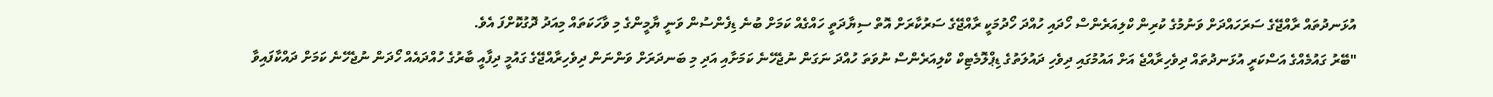އުޅަނދުތައް ރާއްޖޭގެ ސަރަހައްދަށް ވަނުމުގެ ކުރިން ކްލިއަރެންސް ހޯދައި ހުއްދަ ހޯދުމަކީ ރާއްޖޭގެ ސަރުކާރަށް އޮތް ސިޔާދަތީ ހައްގެއް ކަމަށް ބުނެ ޑިފެންސުން ވަނީ ޔާމީންގެ މި ވާހަކަތައް މިއަދު ދޮގުކޮށްފަ އެވެ.
"ބޭރު ގައުމެއްގެ އަސްކަރީ އުޅަނދުތައް ދިވެހިރާއްޖެ އަށް އައުމުގައި ދިވެހި ދައުލަތުގެ ޑިޕްލޮމެޓިކް ކްލިއަރެންސް ނުވަތަ ހުއްދަ ނަގަން ނުޖެހޭނެ ކަމަށާއި އަދި މި ބަނދަރަށް ވަންނަން ދިވެހިރާއްޖޭގެ ގައުމީ ދިފާއީ ބާރުގެ ހުއްދައެއް ހޯދަން ނުޖެހޭނެ ކަމަށް ދައްކާފައިވާ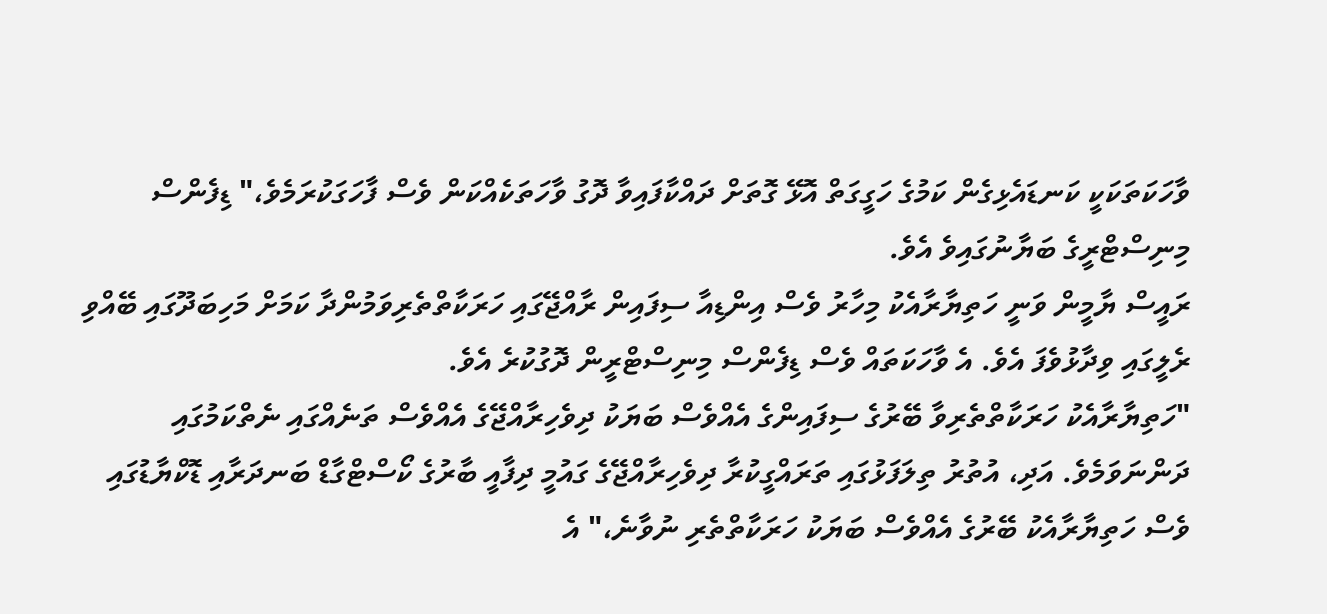ވާހަކަތަކަކީ ކަނޑައެޅިގެން ކަމުގެ ހަގީގަތް އޮޅޭ ގޮތަށް ދައްކާފައިވާ ދޮގު ވާހަތަކެއްކަން ވެސް ފާހަގަކުރަމެވެ،" ޑިފެންސް މިނިސްޓްރީގެ ބަޔާނުގައިވެ އެވެ.
ރައީސް ޔާމީން ވަނީ ހަތިޔާރާއެކު މިހާރު ވެސް އިންޑިއާ ސިފައިން ރާއްޖޭގައި ހަރަކާތްތެރިވަމުންދާ ކަމަށް މަހިބަދޫގައި ބޭއްވި ރެލީގައި ވިދާޅުވެފަ އެވެ. އެ ވާހަކަތައް ވެސް ޑިފެންސް މިނިސްޓްރީން ދޮގުކުރެ އެވެ.
"ހަތިޔާރާއެކު ހަރަކާތްތެރިވާ ބޭރުގެ ސިފައިންގެ އެއްވެސް ބަޔަކު ދިވެހިރާއްޖޭގެ އެއްވެސް ތަނެއްގައި ނެތްކަމުގައި ދަންނަވަމެވެ. އަދި، އުތުރު ތިލަފަޅުގައި ތަރައްގީކުރާ ދިވެހިރާއްޖޭގެ ގައުމީ ދިފާއީ ބާރުގެ ކޯސްޓްގާޑް ބަނދަރާއި ޑޮކްޔާޑުގައި ވެސް ހަތިޔާރާއެކު ބޭރުގެ އެއްވެސް ބަޔަކު ހަރަކާތްތެރި ނުވާނެ،" އެ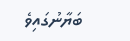ބަޔާނުގައިވެ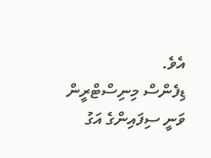އެވެ.
ޑިފެންސް މިނިސްޓްރީން ވަނީ ސިފައިންގެ އަގު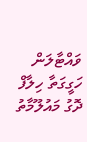ވައްޓާލަން ހަގީގަތާ ހިލާފް ދޮގު މައުލޫމާތު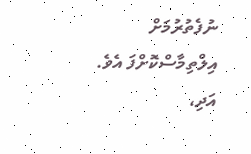ނުފެތުރުމަށް އިލްތިމާސްކޮށްފަ އެވެ. އަދި،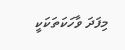މިފަދަ ވާހަކަތަކަކީ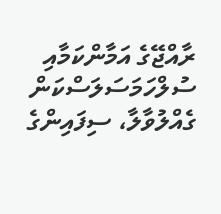ރާއްޖޭގެ އަމާންކަމާއި ސުލްހަމަސަލަސްކަން ގެއްލުވާލާ، ސިފައިންގެ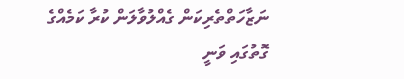ނަޒާހަތްތެރިކަން ގެއްލުވާލަން ކުރާ ކަމެއްގެ ގޮތުގައި ވަނީ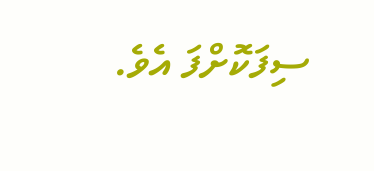ސިފަކޮށްފަ އެވެ.